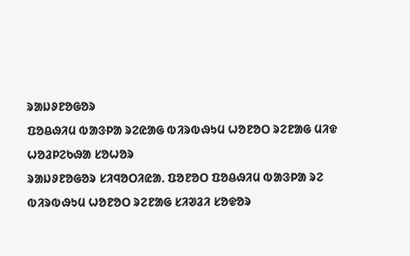ᱨᱟᱡᱽᱱᱚᱜᱚᱨ
ᱯᱚᱪᱷᱤᱢ ᱵᱟᱝᱞᱟ ᱨᱮᱭᱟᱜ ᱵᱤᱨᱵᱷᱩᱢ ᱦᱚᱱᱚᱛ ᱨᱮᱱᱟᱜ ᱢᱤᱫ ᱦᱚᱲᱞᱮᱠᱷᱟ ᱥᱚᱦᱚᱨ
ᱨᱟᱡᱽᱱᱚᱜᱚᱨ ᱥᱤᱧᱚᱛᱤᱭᱟᱹ ᱯᱚᱱᱚᱛ ᱯᱚᱪᱷᱤᱢ ᱵᱟᱝᱞᱟ ᱨᱮ ᱵᱤᱨᱵᱷᱩᱢ ᱦᱚᱱᱚᱛ ᱨᱮᱱᱟᱜ ᱥᱤᱣᱲᱤ ᱥᱚᱫᱚᱨ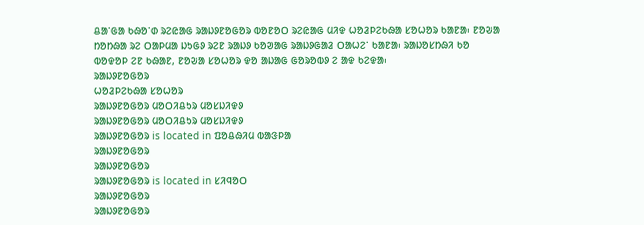ᱪᱟᱸᱜᱟ ᱠᱷᱚᱸᱰ ᱨᱮᱭᱟᱜ ᱨᱟᱡᱽᱱᱚᱜᱚᱨ ᱵᱚᱱᱚᱛ ᱨᱮᱭᱟᱜ ᱢᱤᱫ ᱦᱚᱲᱞᱮᱠᱷᱟ ᱥᱚᱦᱚᱨ ᱠᱟᱱᱟ᱾ ᱱᱚᱶᱟ ᱴᱚᱴᱷᱟ ᱨᱮ ᱛᱟᱞᱢᱟ ᱡᱩᱜᱽ ᱨᱮᱱ ᱨᱟᱡᱽ ᱠᱚᱣᱟᱜ ᱨᱟᱡᱽᱜᱟᱲ ᱛᱟᱦᱮᱸ ᱠᱟᱱᱟ᱾ ᱨᱟᱡᱚᱥᱴᱷᱤ ᱠᱚ ᱵᱚᱫᱚᱞ ᱮᱱ ᱠᱷᱟᱱ, ᱱᱚᱶᱟ ᱥᱚᱦᱚᱨ ᱫᱚ ᱟᱡᱟᱜ ᱜᱚᱨᱚᱵᱽ ᱮ ᱟᱫ ᱠᱮᱫᱟ᱾
ᱨᱟᱡᱽᱱᱚᱜᱚᱨ
ᱦᱚᱲᱞᱮᱠᱷᱟ ᱥᱚᱦᱚᱨ
ᱨᱟᱡᱽᱱᱚᱜᱚᱨ ᱢᱚᱛᱤᱪᱩᱨ ᱢᱚᱥᱡᱤᱫᱽ
ᱨᱟᱡᱽᱱᱚᱜᱚᱨ ᱢᱚᱛᱤᱪᱩᱨ ᱢᱚᱥᱡᱤᱫᱽ
ᱨᱟᱡᱽᱱᱚᱜᱚᱨ is located in ᱯᱚᱪᱷᱤᱢ ᱵᱟᱝᱞᱟ
ᱨᱟᱡᱽᱱᱚᱜᱚᱨ
ᱨᱟᱡᱽᱱᱚᱜᱚᱨ
ᱨᱟᱡᱽᱱᱚᱜᱚᱨ is located in ᱥᱤᱧᱚᱛ
ᱨᱟᱡᱽᱱᱚᱜᱚᱨ
ᱨᱟᱡᱽᱱᱚᱜᱚᱨ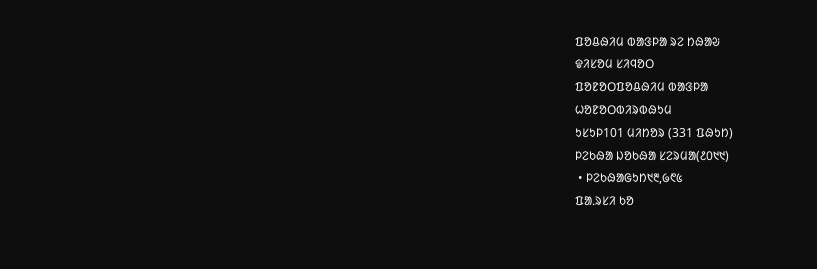ᱯᱚᱪᱷᱤᱢ ᱵᱟᱝᱞᱟ ᱨᱮ ᱴᱷᱟᱶ
ᱫᱤᱥᱚᱢ ᱥᱤᱧᱚᱛ
ᱯᱚᱱᱚᱛᱯᱚᱪᱷᱤᱢ ᱵᱟᱝᱞᱟ
ᱦᱚᱱᱚᱛᱵᱤᱨᱵᱷᱩᱢ
ᱩᱥᱩᱞ101 ᱢᱤᱴᱚᱨ (331 ᱯᱷᱩᱴ)
ᱞᱮᱠᱷᱟ ᱡᱚᱠᱷᱟ ᱥᱮᱨᱢᱟ(᱒᱐᱑᱑)
 • ᱞᱮᱠᱷᱟᱜᱩᱴ᱑᱓,᱙᱖᱕
ᱯᱟᱹᱨᱥᱤ ᱠᱚ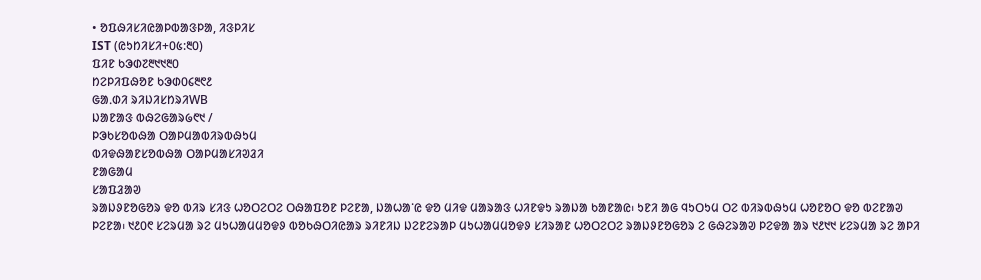• ᱚᱯᱷᱤᱥᱤᱭᱟᱞᱵᱟᱝᱞᱟ, ᱤᱝᱞᱤᱥ
IST (ᱭᱩᱴᱤᱥᱤ+᱐᱕:᱓᱐)
ᱯᱤᱱ ᱠᱳᱰ᱗᱓᱑᱑᱓᱐
ᱴᱮᱞᱤᱯᱷᱚᱱ ᱠᱳᱰ᱐᱔᱓᱖᱒
ᱜᱟᱹᱰᱤ ᱨᱤᱡᱤᱥᱴᱨᱤWB
ᱡᱟᱱᱟᱝ ᱵᱷᱮᱜᱟᱨ᱙᱖᱑ /
ᱞᱳᱠᱥᱚᱵᱷᱟ ᱛᱟᱞᱢᱟᱵᱤᱨᱵᱷᱩᱢ
ᱵᱤᱫᱷᱟᱱᱥᱚᱵᱷᱟ ᱛᱟᱞᱢᱟᱥᱤᱣᱲᱤ
ᱱᱟᱜᱟᱢ
ᱥᱟᱯᱲᱟᱣ
ᱨᱟᱡᱽᱱᱚᱜᱚᱨ ᱫᱚ ᱵᱤᱨ ᱥᱤᱝ ᱦᱚᱛᱮᱛᱮ ᱛᱷᱟᱯᱚᱱ ᱞᱮᱱᱟ, ᱡᱟᱦᱟᱸᱭ ᱫᱚ ᱢᱤᱫ ᱢᱟᱨᱟᱝ ᱦᱤᱱᱫᱩ ᱨᱟᱡᱟ ᱠᱟᱱᱟᱭ᱾ ᱩᱱᱤ ᱟᱜ ᱧᱩᱛᱩᱢ ᱛᱮ ᱵᱤᱨᱵᱷᱩᱢ ᱦᱚᱱᱚᱛ ᱫᱚ ᱵᱮᱱᱟᱣ ᱞᱮᱱᱟ᱾ ᱑᱒᱐᱖ ᱥᱮᱨᱢᱟ ᱨᱮ ᱢᱩᱦᱟᱢᱢᱚᱫᱽ ᱵᱚᱠᱷᱛᱤᱭᱟᱨ ᱨᱤᱱᱤᱡ ᱡᱮᱱᱮᱨᱟᱞ ᱢᱩᱦᱟᱢᱢᱚᱫᱽ ᱥᱤᱨᱟᱱ ᱦᱚᱛᱮᱛᱮ ᱨᱟᱡᱽᱱᱚᱜᱚᱨ ᱮ ᱜᱷᱮᱨᱟᱣ ᱞᱮᱫᱟ ᱟᱨ ᱑᱒᱑᱑ ᱥᱮᱨᱢᱟ ᱨᱮ ᱟᱞᱤ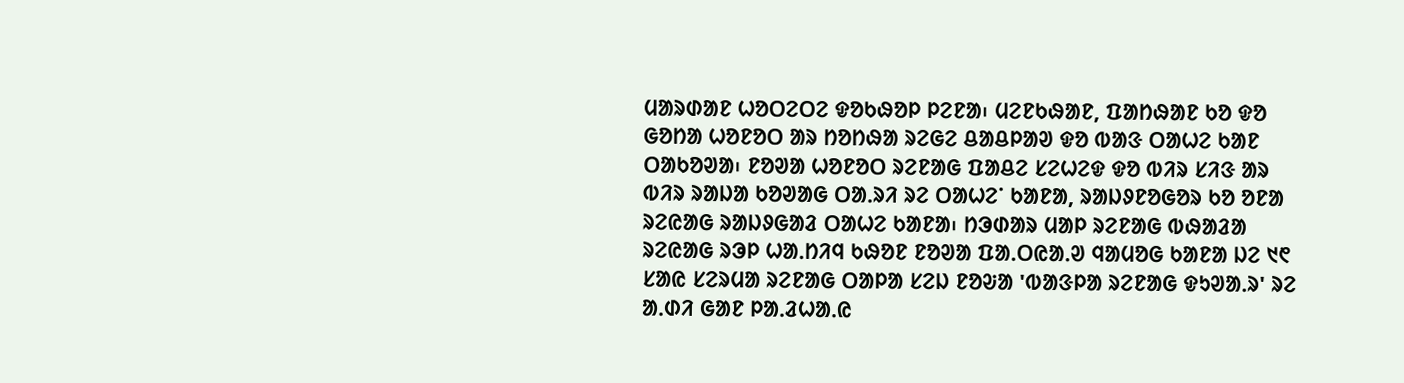ᱢᱟᱨᱰᱟᱱ ᱦᱚᱛᱮᱛᱮ ᱫᱚᱠᱷᱚᱞ ᱞᱮᱱᱟ᱾ ᱢᱮᱱᱠᱷᱟᱱ, ᱯᱟᱴᱷᱟᱱ ᱠᱚ ᱫᱚ ᱜᱚᱴᱟ ᱦᱚᱱᱚᱛ ᱟᱨ ᱴᱚᱴᱷᱟ ᱨᱮᱜᱮ ᱪᱟᱪᱞᱟᱣ ᱫᱚ ᱵᱟᱝ ᱛᱟᱦᱮ ᱠᱟᱱ ᱛᱟᱠᱚᱣᱟ᱾ ᱱᱚᱣᱟ ᱦᱚᱱᱚᱛ ᱨᱮᱱᱟᱜ ᱯᱟᱪᱮ ᱥᱮᱦᱮᱫ ᱫᱚ ᱵᱤᱨ ᱥᱤᱝ ᱟᱨ ᱵᱤᱨ ᱨᱟᱡᱟ ᱠᱚᱣᱟᱜ ᱛᱟᱹᱨᱤ ᱨᱮ ᱛᱟᱦᱮᱸ ᱠᱟᱱᱟ, ᱨᱟᱡᱽᱱᱚᱜᱚᱨ ᱠᱚ ᱚᱱᱟ ᱨᱮᱭᱟᱜ ᱨᱟᱡᱽᱜᱟᱲ ᱛᱟᱦᱮ ᱠᱟᱱᱟ᱾ ᱴᱳᱰᱟᱨ ᱢᱟᱞ ᱨᱮᱱᱟᱜ ᱵᱷᱟᱲᱟ ᱨᱮᱭᱟᱜ ᱨᱳᱞ ᱦᱟᱹᱴᱤᱧ ᱠᱷᱚᱱ ᱱᱚᱣᱟ ᱯᱟᱹᱛᱭᱟᱹᱣ ᱧᱟᱢᱚᱜ ᱠᱟᱱᱟ ᱡᱮ ᱑᱖ ᱥᱟᱭ ᱥᱮᱨᱢᱟ ᱨᱮᱱᱟᱜ ᱛᱟᱞᱟ ᱥᱮᱡ ᱱᱚᱶᱟ 'ᱵᱟᱝᱞᱟ ᱨᱮᱱᱟᱜ ᱫᱩᱣᱟᱹᱨ' ᱨᱮ ᱟᱹᱰᱤ ᱜᱟᱱ ᱞᱟᱹᱲᱦᱟᱹᱭ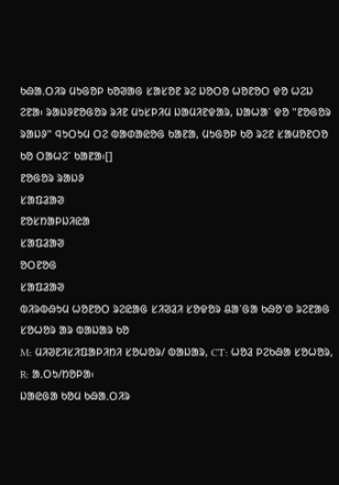ᱠᱷᱟᱹᱛᱤᱨ ᱢᱩᱜᱚᱞ ᱠᱚᱣᱟᱜ ᱥᱟᱥᱚᱱ ᱨᱮ ᱡᱚᱛᱚ ᱦᱚᱱᱚᱛ ᱫᱚ ᱦᱮᱡ ᱮᱱᱟ᱾ ᱨᱟᱡᱽᱱᱚᱜᱚᱨ ᱨᱤᱱ ᱢᱩᱥᱞᱤᱢ ᱡᱟᱢᱤᱱᱫᱟᱨ, ᱡᱟᱦᱟᱸ ᱫᱚ "ᱱᱚᱜᱚᱨ ᱨᱟᱡᱽ" ᱧᱩᱛᱩᱢ ᱛᱮ ᱵᱟᱰᱟᱭᱚᱜ ᱠᱟᱱᱟ, ᱢᱩᱜᱚᱞ ᱠᱚ ᱨᱮᱱ ᱥᱟᱢᱚᱱᱛᱚ ᱠᱚ ᱛᱟᱦᱮᱸ ᱠᱟᱱᱟ᱾[]
ᱱᱚᱜᱚᱨ ᱨᱟᱡᱽ
ᱥᱟᱯᱲᱟᱣ
ᱱᱚᱥᱴᱟᱞᱡᱤᱭᱟ
ᱥᱟᱯᱲᱟᱣ
ᱚᱛᱱᱚᱜ
ᱥᱟᱯᱲᱟᱣ
ᱵᱤᱨᱵᱷᱩᱢ ᱦᱚᱱᱚᱛ ᱨᱮᱭᱟᱜ ᱥᱤᱣᱲᱤ ᱥᱚᱫᱚᱨ ᱪᱟᱸᱜᱟ ᱠᱷᱚᱸᱰ ᱨᱮᱱᱟᱜ ᱥᱚᱦᱚᱨ ᱟᱨ ᱵᱟᱡᱟᱨ ᱠᱚ
M: ᱢᱤᱣᱱᱤᱥᱤᱯᱟᱞᱤᱴᱤ ᱥᱚᱦᱚᱨ/ ᱵᱟᱡᱟᱨ, CT: ᱦᱚᱲ ᱞᱮᱠᱷᱟ ᱥᱚᱦᱚᱨ, R: ᱟᱹᱛᱩ/ᱴᱚᱞᱟ᱾
ᱡᱟᱭᱜᱟ ᱠᱚᱢ ᱠᱷᱟᱹᱛᱤᱨ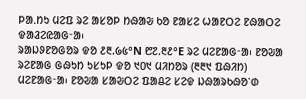ᱞᱟᱹᱴᱩ ᱢᱮᱯ ᱨᱮ ᱟᱥᱚᱞ ᱴᱷᱟᱶ ᱠᱚ ᱱᱟᱥᱮ ᱦᱟᱱᱛᱮ ᱱᱷᱟᱛᱮ ᱫᱟᱲᱮᱭᱟᱜᱼᱟ᱾
ᱨᱟᱡᱽᱱᱚᱜᱚᱨ ᱫᱚ ᱒᱓.᱙᱕°N ᱘᱗.᱓᱒°E ᱨᱮ ᱢᱮᱱᱟᱜᱼᱟ᱾ ᱱᱚᱶᱟ ᱨᱮᱱᱟᱜ ᱜᱷᱩᱴ ᱩᱥᱩᱞ ᱫᱚ ᱑᱐᱑ ᱢᱤᱴᱚᱨ (᱓᱓᱑ ᱯᱷᱤᱴ) ᱢᱮᱱᱟᱜᱼᱟ᱾ ᱱᱚᱶᱟ ᱥᱟᱶᱛᱮ ᱯᱟᱪᱮ ᱥᱮᱫ ᱡᱷᱟᱨᱠᱷᱚᱸᱰ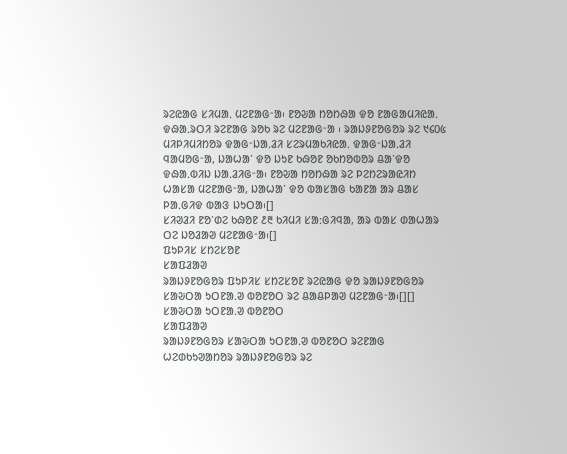ᱨᱮᱭᱟᱜ ᱥᱤᱢᱟᱹ ᱢᱮᱱᱟᱜᱼᱟ᱾ ᱱᱚᱶᱟ ᱴᱚᱴᱷᱟ ᱫᱚ ᱱᱟᱜᱟᱢᱤᱭᱟᱹ ᱫᱷᱟᱹᱨᱛᱤ ᱨᱮᱱᱟᱜ ᱨᱚᱠ ᱨᱮ ᱢᱮᱱᱟᱜᱼᱟ ᱾ ᱨᱟᱡᱽᱱᱚᱜᱚᱨ ᱨᱮ ᱑᱔᱐᱕ ᱢᱤᱞᱤᱢᱤᱴᱚᱨ ᱫᱟᱜᱼᱡᱟᱹᱲᱤ ᱥᱮᱨᱢᱟᱠᱤᱭᱟᱹ ᱫᱟᱜᱼᱡᱟᱹᱲᱤ ᱧᱟᱢᱚᱜᱼᱟ, ᱡᱟᱦᱟᱸ ᱫᱚ ᱡᱩᱱ ᱠᱷᱚᱱ ᱚᱠᱴᱚᱵᱚᱨ ᱪᱟᱸᱫᱚ ᱫᱷᱟᱹᱵᱤᱡ ᱡᱟᱹᱲᱤᱜᱼᱟ᱾ ᱱᱚᱶᱟ ᱴᱚᱴᱷᱟ ᱨᱮ ᱞᱮᱴᱮᱨᱟᱭᱤᱴ ᱦᱟᱥᱟ ᱢᱮᱱᱟᱜᱼᱟ, ᱡᱟᱦᱟᱸ ᱫᱚ ᱵᱟᱥᱟᱜ ᱠᱟᱱᱟ ᱟᱨ ᱪᱟᱥ ᱞᱟᱹᱜᱤᱫ ᱵᱟᱝ ᱡᱩᱛᱟ᱾[]
ᱥᱤᱣᱲᱤ ᱱᱚᱸᱰᱮ ᱠᱷᱚᱱ ᱒᱓ ᱠᱤᱢᱤ ᱥᱟᱺᱜᱤᱧᱟ, ᱟᱨ ᱵᱟᱥ ᱰᱟᱦᱟᱨ ᱛᱮ ᱡᱚᱲᱟᱣ ᱢᱮᱱᱟᱜᱼᱟ᱾[]
ᱯᱩᱞᱤᱥ ᱥᱴᱮᱥᱚᱱ
ᱥᱟᱯᱲᱟᱣ
ᱨᱟᱡᱽᱱᱚᱜᱚᱨ ᱯᱩᱞᱤᱥ ᱥᱴᱮᱥᱚᱱ ᱨᱮᱭᱟᱜ ᱫᱚ ᱨᱟᱡᱽᱱᱚᱜᱚᱨ ᱥᱟᱶᱛᱟ ᱩᱛᱱᱟᱹᱣ ᱵᱚᱱᱚᱛ ᱨᱮ ᱪᱟᱪᱞᱟᱣ ᱢᱮᱱᱟᱜᱼᱟ᱾[][]
ᱥᱟᱶᱛᱟ ᱩᱛᱱᱟᱹᱣ ᱵᱚᱱᱚᱛ
ᱥᱟᱯᱲᱟᱣ
ᱨᱟᱡᱽᱱᱚᱜᱚᱨ ᱥᱟᱶᱛᱟ ᱩᱛᱱᱟᱹᱣ ᱵᱚᱱᱚᱛ ᱨᱮᱱᱟᱜ ᱦᱮᱰᱠᱩᱣᱟᱴᱚᱨ ᱨᱟᱡᱽᱱᱚᱜᱚᱨ ᱨᱮ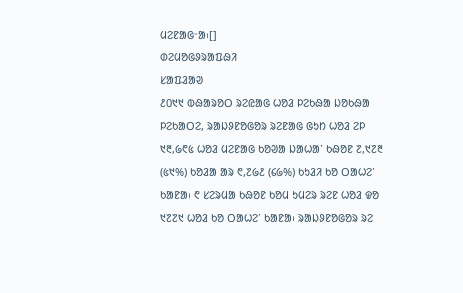ᱢᱮᱱᱟᱜᱼᱟ᱾[]
ᱰᱮᱢᱚᱜᱽᱨᱟᱯᱷᱤ
ᱥᱟᱯᱲᱟᱣ
᱒᱐᱑᱑ ᱵᱷᱟᱨᱚᱛ ᱨᱮᱭᱟᱜ ᱦᱚᱲ ᱞᱮᱠᱷᱟ ᱡᱚᱠᱷᱟ ᱞᱮᱠᱟᱛᱮ, ᱨᱟᱡᱽᱱᱚᱜᱚᱨ ᱨᱮᱱᱟᱜ ᱜᱩᱴ ᱦᱚᱲ ᱮᱞ ᱑᱓,᱙᱖᱕ ᱦᱚᱲ ᱢᱮᱱᱟᱜ ᱠᱚᱣᱟ ᱡᱟᱦᱟᱸ ᱠᱷᱚᱱ ᱗,᱑᱗᱓ (᱕᱑%) ᱠᱚᱲᱟ ᱟᱨ ᱖,᱗᱙᱒ (᱔᱙%) ᱠᱩᱲᱤ ᱠᱚ ᱛᱟᱦᱮᱸ ᱠᱟᱱᱟ᱾ ᱖ ᱥᱮᱨᱢᱟ ᱠᱷᱚᱱ ᱠᱚᱢ ᱩᱢᱮᱨ ᱨᱮᱱ ᱦᱚᱲ ᱫᱚ ᱑᱗᱗᱑ ᱦᱚᱲ ᱠᱚ ᱛᱟᱦᱮᱸ ᱠᱟᱱᱟ᱾ ᱨᱟᱡᱽᱱᱚᱜᱚᱨ ᱨᱮ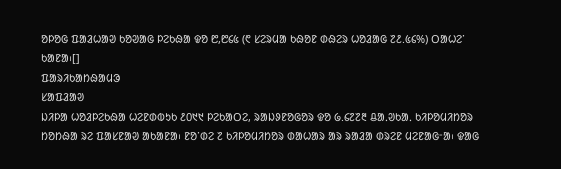ᱚᱞᱚᱜ ᱯᱟᱲᱦᱟᱣ ᱠᱚᱣᱟᱜ ᱞᱮᱠᱷᱟ ᱫᱚ ᱘,᱘᱔᱕ (᱖ ᱥᱮᱨᱢᱟ ᱠᱷᱚᱱ ᱰᱷᱮᱨ ᱦᱚᱲᱟᱜ ᱗᱒.᱕᱔%) ᱛᱟᱦᱮᱸ ᱠᱟᱱᱟ᱾[]
ᱯᱟᱨᱤᱠᱟᱴᱷᱟᱢᱳ
ᱥᱟᱯᱲᱟᱣ
ᱡᱤᱞᱟ ᱦᱚᱲᱞᱮᱠᱷᱟ ᱦᱮᱱᱰᱵᱩᱠ ᱒᱐᱑᱑ ᱞᱮᱠᱟᱛᱮ, ᱨᱟᱡᱽᱱᱚᱜᱚᱨ ᱫᱚ ᱙.᱔᱗᱗᱓ ᱪᱟᱹᱣᱠᱟᱹ ᱠᱤᱞᱚᱢᱤᱴᱚᱨ ᱴᱚᱴᱷᱟ ᱨᱮ ᱯᱟᱥᱱᱟᱣ ᱟᱠᱟᱱᱟ᱾ ᱱᱚᱸᱰᱮ ᱗ ᱠᱤᱞᱚᱢᱤᱴᱚᱨ ᱰᱟᱦᱟᱨ ᱟᱨ ᱨᱟᱲᱟ ᱰᱨᱮᱱ ᱢᱮᱱᱟᱜᱼᱟ᱾ ᱫᱟᱜ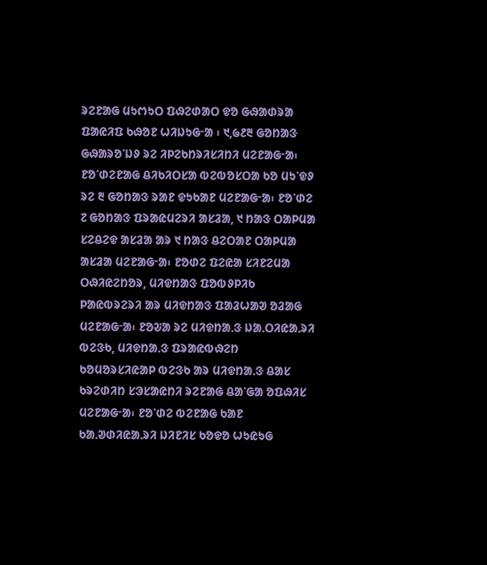ᱨᱮᱱᱟᱜ ᱢᱩᱬᱩᱛ ᱯᱷᱮᱰᱟᱛ ᱫᱚ ᱜᱷᱟᱰᱨᱟ ᱯᱟᱭᱤᱯ ᱠᱷᱚᱱ ᱦᱤᱡᱩᱜᱼᱟ ᱾ ᱑,᱙᱒᱓ ᱜᱚᱴᱟᱝ ᱜᱷᱟᱨᱚᱸᱡᱽ ᱨᱮ ᱤᱞᱮᱠᱴᱨᱤᱥᱤᱴᱤ ᱢᱮᱱᱟᱜᱼᱟ᱾ ᱱᱚᱸᱰᱮᱱᱟᱜ ᱪᱤᱠᱤᱛᱥᱟ ᱵᱮᱵᱚᱥᱛᱟ ᱠᱚ ᱢᱩᱸᱫᱽ ᱨᱮ ᱓ ᱜᱚᱴᱟᱝ ᱨᱟᱱ ᱫᱩᱠᱟᱱ ᱢᱮᱱᱟᱜᱼᱟ᱾ ᱱᱚᱸᱰᱮ ᱗ ᱜᱚᱴᱟᱝ ᱯᱨᱟᱭᱢᱮᱨᱤ ᱟᱥᱲᱟ, ᱑ ᱴᱟᱝ ᱛᱟᱞᱢᱟ ᱥᱮᱪᱮᱫ ᱟᱥᱲᱟ ᱟᱨ ᱑ ᱴᱟᱝ ᱪᱮᱛᱟᱱ ᱛᱟᱞᱢᱟ ᱟᱥᱲᱟ ᱢᱮᱱᱟᱜᱼᱟ᱾ ᱱᱚᱰᱮ ᱯᱮᱭᱟ ᱥᱤᱱᱮᱢᱟ ᱛᱷᱤᱭᱮᱴᱚᱨ, ᱢᱤᱫᱴᱟᱝ ᱯᱚᱵᱽᱞᱤᱠ ᱞᱟᱭᱵᱨᱮᱨᱤ ᱟᱨ ᱢᱤᱫᱴᱟᱝ ᱯᱟᱲᱦᱟᱣ ᱚᱲᱟᱜ ᱢᱮᱱᱟᱜᱼᱟ᱾ ᱱᱚᱶᱟ ᱨᱮ ᱢᱤᱫᱴᱟᱹᱝ ᱡᱟᱹᱛᱤᱭᱟᱹᱨᱤ ᱵᱮᱝᱠ, ᱢᱤᱫᱴᱟᱹᱝ ᱯᱨᱟᱭᱵᱷᱮᱴ ᱠᱚᱢᱚᱨᱥᱤᱭᱟᱞ ᱵᱮᱝᱠ ᱟᱨ ᱢᱤᱫᱴᱟᱹᱝ ᱪᱟᱥ ᱠᱨᱮᱰᱤᱴ ᱥᱳᱥᱟᱭᱴᱤ ᱨᱮᱱᱟᱜ ᱪᱟᱸᱜᱟ ᱚᱯᱷᱤᱥ ᱢᱮᱱᱟᱜᱼᱟ᱾ ᱱᱚᱸᱰᱮ ᱵᱮᱱᱟᱜ ᱠᱟᱱ ᱠᱟᱹᱣᱰᱤᱭᱟᱹᱨᱤ ᱡᱤᱱᱤᱥ ᱠᱚᱫᱚ ᱦᱩᱭᱩᱜ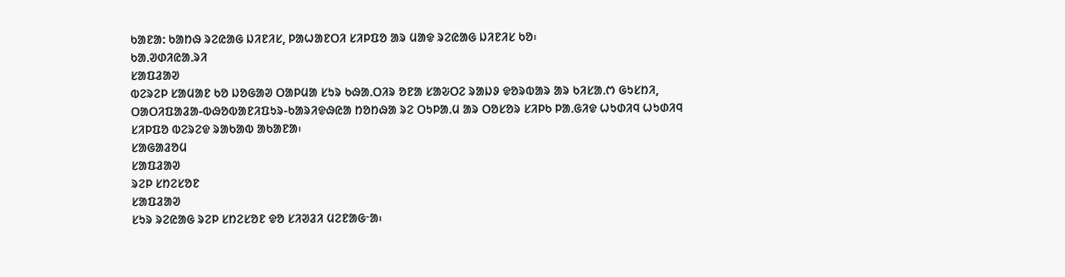ᱠᱟᱱᱟ: ᱠᱟᱴᱷ ᱨᱮᱭᱟᱜ ᱡᱤᱱᱤᱥ, ᱞᱟᱦᱟᱱᱛᱤ ᱥᱤᱞᱯᱚ ᱟᱨ ᱢᱟᱫ ᱨᱮᱭᱟᱜ ᱡᱤᱱᱤᱥ ᱠᱚ᱾
ᱠᱟᱹᱣᱰᱤᱭᱟᱹᱨᱤ
ᱥᱟᱯᱲᱟᱣ
ᱵᱮᱨᱮᱞ ᱥᱟᱢᱟᱱ ᱠᱚ ᱡᱚᱜᱟᱣ ᱛᱟᱞᱢᱟ ᱥᱩᱨ ᱠᱷᱟᱹᱛᱤᱨ ᱚᱱᱟ ᱥᱟᱶᱛᱮ ᱨᱟᱡᱽ ᱫᱚᱨᱵᱟᱨ ᱟᱨ ᱠᱤᱥᱟᱹᱬ ᱜᱩᱥᱴᱤ, ᱛᱟᱛᱤᱯᱟᱲᱟ-ᱵᱷᱚᱵᱟᱱᱤᱯᱩᱨ-ᱠᱟᱨᱤᱫᱷᱭᱟ ᱴᱚᱴᱷᱟ ᱨᱮ ᱛᱩᱞᱟᱹᱢ ᱟᱨ ᱛᱚᱥᱚᱨ ᱥᱤᱞᱠ ᱞᱟᱹᱜᱤᱫ ᱦᱩᱰᱤᱧ ᱦᱩᱰᱤᱧ ᱥᱤᱞᱯᱚ ᱵᱮᱨᱮᱫ ᱨᱟᱠᱟᱵ ᱟᱠᱟᱱᱟ᱾
ᱥᱟᱜᱟᱲᱚᱢ
ᱥᱟᱯᱲᱟᱣ
ᱨᱮᱞ ᱥᱴᱮᱥᱚᱱ
ᱥᱟᱯᱲᱟᱣ
ᱥᱩᱨ ᱨᱮᱭᱟᱜ ᱨᱮᱞ ᱥᱴᱮᱥᱚᱱ ᱫᱚ ᱥᱤᱣᱲᱤ ᱢᱮᱱᱟᱜᱼᱟ᱾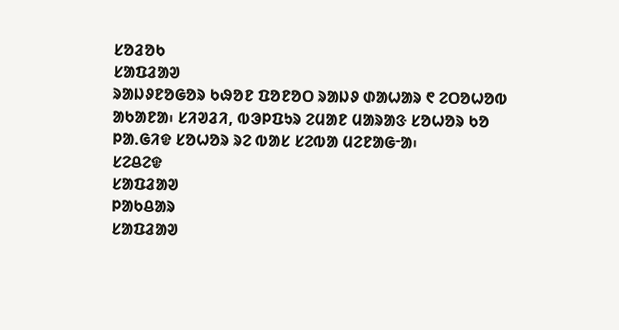ᱥᱚᱲᱚᱠ
ᱥᱟᱯᱲᱟᱣ
ᱨᱟᱡᱽᱱᱚᱜᱚᱨ ᱠᱷᱚᱱ ᱯᱚᱱᱚᱛ ᱨᱟᱡᱽ ᱰᱟᱦᱟᱨ ᱖ ᱮᱛᱚᱦᱚᱵ ᱟᱠᱟᱱᱟ᱾ ᱥᱤᱣᱲᱤ, ᱵᱳᱞᱯᱩᱨ ᱮᱢᱟᱱ ᱢᱟᱨᱟᱝ ᱥᱚᱦᱚᱨ ᱠᱚ ᱞᱟᱹᱜᱤᱫ ᱥᱚᱦᱚᱨ ᱨᱮ ᱵᱟᱥ ᱥᱮᱵᱟ ᱢᱮᱱᱟᱜᱼᱟ᱾
ᱥᱮᱪᱮᱫ
ᱥᱟᱯᱲᱟᱣ
ᱞᱟᱠᱪᱟᱨ
ᱥᱟᱯᱲᱟᱣ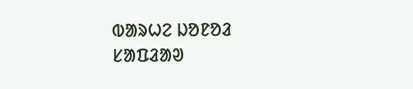ᱵᱟᱨᱦᱮ ᱡᱚᱱᱚᱲ
ᱥᱟᱯᱲᱟᱣ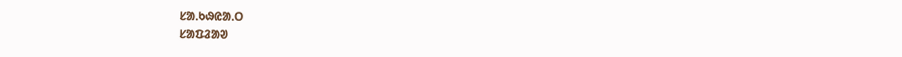ᱥᱟᱹᱠᱷᱭᱟᱹᱛ
ᱥᱟᱯᱲᱟᱣ